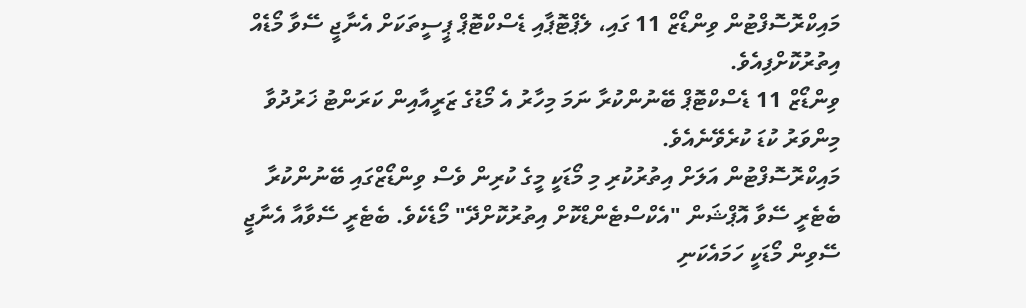މައިކްރޮސޮފްޓުން ވިންޑޯޒް 11 ގައި، ލެޕްޓޮޕާއި ޑެސްކްޓޮޕް ޕީސީތަކަށް އެނާޖީ ސޭވާ މޯޑެއް އިތުރުކޮށްފިއެވެ.
ވިންޑޯޒް 11 ޑެސްކްޓޮޕް ބޭނުންކުރާ ނަމަ މިހާރު އެ މޯޑުގެ ޒަރީއާއިން ކަރަންޓު ޚަރުދުވާ މިންވަރު ކުޑަ ކުރެވޭނެއެވެ.
މައިކްރޮސޮފްޓުން އަލަށް އިތުރުކުރި މި މޯޑަކީ މީގެ ކުރިން ވެސް ވިންޑޯޒްގައި ބޭނުންކުރާ ބެޓެރީ ސޭވާ އޮޕްޝަން "އެކްސްޓެންޑްކޮށް އިތުރުކޮށްދޭ" މޯޑެކެވެ. ބެޓެރީ ސޭވާއާ އެނާޖީ ސޭވިން މޯޑަކީ ހަމައެކަނި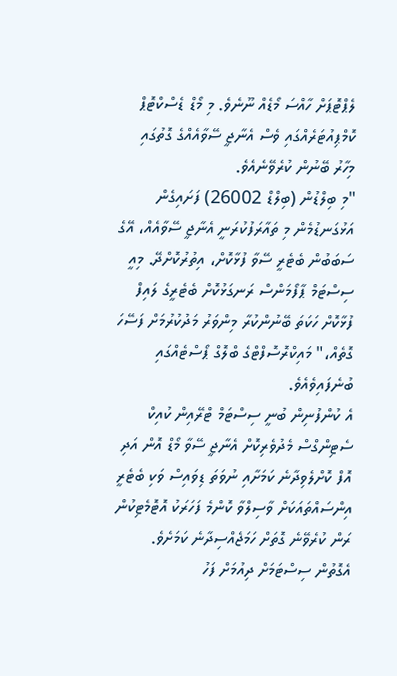ލެޕްޓޮޕަށް ހާއްސަ މޯޑެއް ނޫނެވެ. މި މޯޑް ޑެސްކްޓޮޕް ކޮމްޕިއުޓަރެއްގައި ވެސް އެނާޖީ ސޭވާއެއްގެ ގޮތުގައި މިހާރު ބޭނުން ކުރެވޭނެއެވެ.
"މި ބިލްޑުން (ބިލްޑް 26002) ފަށައިގެން އަޅުގަނޑުމެން މި ތައާރަފުކުރަނީ އެނާޖީ ސޭވާއެއް، އޭގެ ސަބަބުން ބެޓެރީ ސޭވާ ފުޅާކޮށް، އިތުރުކޮށްދޭ. މިއީ ސިސްޓަމް ޕާފޯމަންސް ރަނގަޅުކޮށް ބެޓެރީގެ ލައިފް ފުޅާކޮށް ހަކަތަ ބޭނުންކުރާ މިންވަރު މަދުކުރުމަށް ފަސޭހަ ގޮތެއް،" މައިކްރޮސޮފްޓްގެ ބްލޮގް ޕޯސްޓެއްގައި ބުނެފައިވެއެވެ.
އެ ކުންފުނިން ބުނީ ސިސްޓަމް ޓްރޭއިން ކުއިކް ސެޓިންގްސް މެދުވެރިކޮށް އެނާޖީ ސޭވާ މޯޑް އޮން އަދި އޮފް ކޮށްލެވިދާނެ ކަމަށާއި ނުވަތަ ޑިވައިސް ވަކި ބެޓެރީ އިންސައްތައަކަށް ވާސިލްވާ ކޮންމެ ފަހަރަކު އޮޓޮމެޓިކުން ރަން ކުރެވޭނެ ގޮތަށް ހަމަޖެއްސިދާނެ ކަމަށެވެ.
އެގޮތުން ސިސްޓަމަށް ދިއުމަށް ފަހު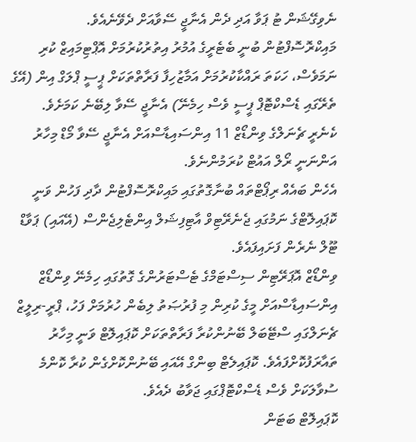ނެވިގޭޝަން ޓު ޕަވާ އަދި ދެން އެނާޖީ ސޭވާއަށް ދެވޭނެއެވެ.
މައިކްރޮސޮފްޓުން ބުނީ ބެޓެރީގެ އުމުރު އިތުރުކުރުމަށް އޮޕްޓިމައިޒް ކުރި ނަމަވެސް، ހަކަތަ ރައްކާކުރުމަށް އަމާޒުހިފާ ފަރާތްތަކަށް ޕީސީ ޕްލަގް އިން (އޭގެ ތެރޭގައި ޑެސްކްޓޮޕް ޕީސީ ވެސް ހިމެނޭ) އެނާޖީ ސޭވާ ލިބޭނެ ކަމަށެވެ.
ކެނެރީ ޗެނަލްގެ ވިންޑޯޒް 11 އިންސައިޑާސްއަށް އެނާޖީ ސޭވާ މޯޑް މިހާރު އަންނަނީ ރޯލް އައުޓް ކުރަމުންނެވެ.
އެހެން ބައެއް ރިޕޯޓްތައް ބުނާގޮތުގައި މައިކްރޮސޮފްޓުން ދާދި ފަހުން ވަނީ ކޮޕައިލޮޓްގެ ނަމުގައި ޖެނެރޭޓިވް އާޓިފިޝަލް އިންޓެލިޖެންސް (އޭއައި) ޕަވާޑް ޓޫލް ނެރެން ފަށައިފައެވެ.
ވިންޑޯޒް އޮޕަރޭޓިން ސިސްޓަމްގެ ޓެސްޓަރުންގެ ގޮތުގައި ހިމެނޭ ވިންޑޯޒް އިންސައިޑާސްއަށް މީގެ ކުރިން މި ފުރުޞަތު ލިބެން ހުރުމަށް ފަހު، ޕްރީ-ރިލީޒް ޗެނަލްގައި ސްޓޭބަލް ބޭނުންކުރާ ފަރާތްތަކަށް ކޮޕައިލޮޓް ވަނީ މިހާރު ތައާރަފުކޮށްފައެވެ. ކޮޕައިލެޓް ބިންގް އޭއައި ބޭނުންކޮށްގެން ކުރާ ކޮންމެ ސުވާލަކަށް ވެސް ޑެސްކްޓޮޕްގައި ޖަވާބު ދެއެވެ.
ކޮޕައިލޮޓް ބަޓަން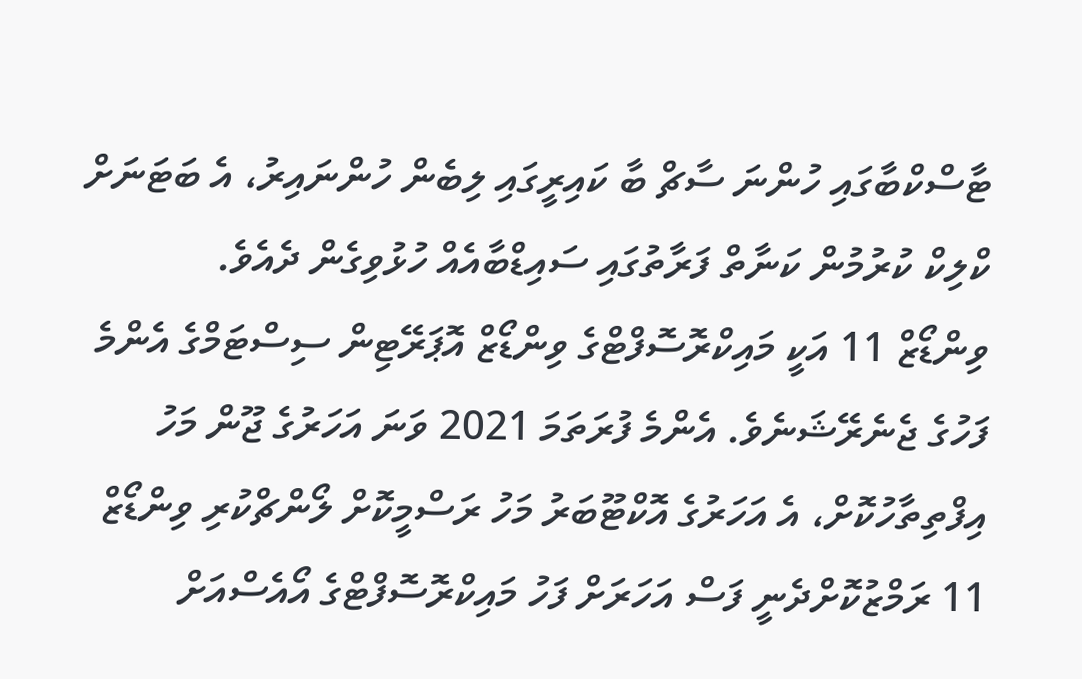ޓާސްކްބާގައި ހުންނަ ސާޗް ބާ ކައިރީގައި ލިބެން ހުންނައިރު، އެ ބަޓަނަށް ކްލިކް ކުރުމުން ކަނާތް ފަރާތުގައި ސައިޑްބާއެއް ހުޅުވިގެން ދެއެވެ.
ވިންޑޯޒް 11 އަކީ މައިކްރޮސޮފްޓްގެ ވިންޑޯޒް އޮޕަރޭޓިން ސިސްޓަމްގެ އެންމެ ފަހުގެ ޖެނެރޭޝަނެވެ. އެންމެ ފުރަތަމަ 2021 ވަނަ އަހަރުގެ ޖޫން މަހު އިފްތިތާހުކޮށް، އެ އަހަރުގެ އޮކްޓޫބަރު މަހު ރަސްމީކޮށް ލޯންޗްކުރި ވިންޑޯޒް 11 ރަމްޒުކޮށްދެނީ ފަސް އަހަރަށް ފަހު މައިކްރޮސޮފްޓްގެ އޯއެސްއަށް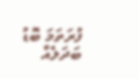ފުރަތަމަ ބޮޑު ބަދަލެއް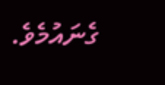ގެނައުމެވެ.